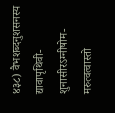४३८) वैभशब्दनुशसनस्य द्यावापृथिवी-शुनासीरऽग्नीषोम-मरुत्वत्वास्तो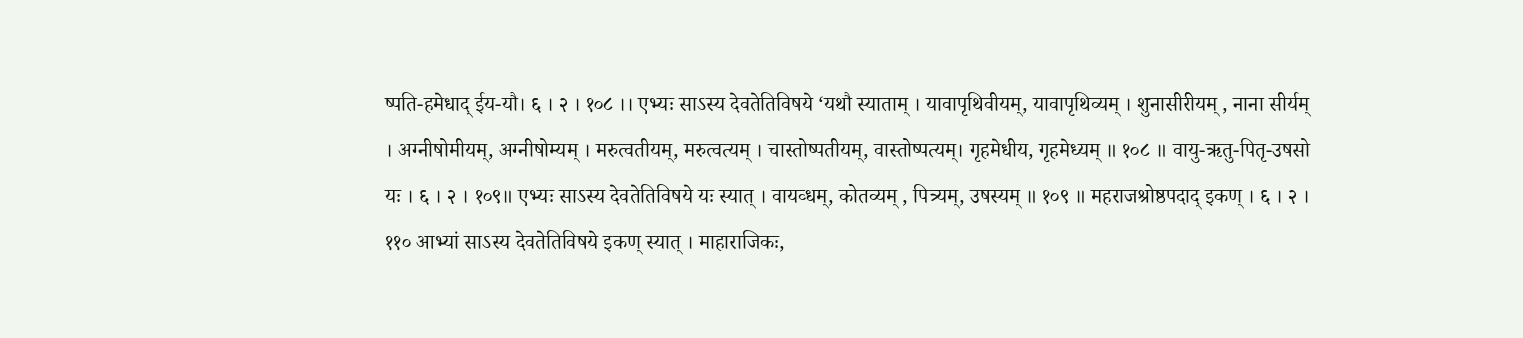ष्पति-हमेधाद् ईय-यौ। ६ । २ । १०८ ।। एभ्यः साऽस्य देवतेतिविषये ‘यथौ स्याताम् । यावापृथिवीयम्, यावापृथिव्यम् । शुनासीरीयम् , नाना सीर्यम् । अग्नीषोमीयम्, अग्नीषोम्यम् । मरुत्वतीयम्, मरुत्वत्यम् । चास्तोष्पतीयम्, वास्तोष्पत्यम्। गृहमेधीय, गृहमेध्यम् ॥ १०८ ॥ वायु-ऋतु-पितृ-उषसो यः । ६ । २ । १०९॥ एभ्यः साऽस्य देवतेतिविषये यः स्यात् । वायव्धम्, कोतव्यम् , पित्र्यम्, उषस्यम् ॥ १०९ ॥ महराजश्रोष्ठपदाद् इकण् । ६ । २ । ११० आभ्यां साऽस्य देवतेतिविषये इकण् स्यात् । माहाराजिकः,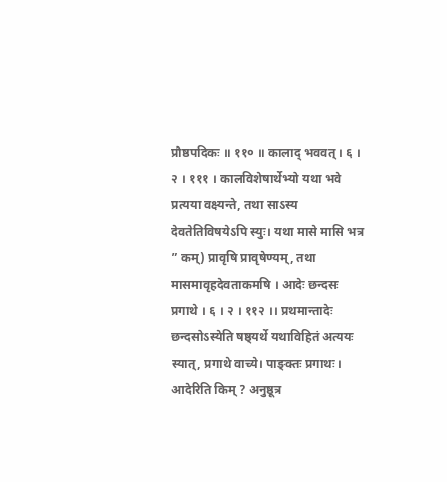प्रौष्ठपदिकः ॥ ११० ॥ कालाद् भववत् । ६ । २ । १११ । कालविशेषार्थेभ्यो यथा भवे प्रत्यया वक्ष्यन्ते, तथा साऽस्य देवतेतिविषयेऽपि स्युः। यथा मासे मासि भत्र ” कम्) प्रावृषि प्रावृषेण्यम्, तथा मासमावृहदेवताकमषि । आदेः छन्दसः प्रगाथे । ६ । २ । ११२ ।। प्रथमान्तादेः छन्दसोऽस्येति षष्ठ्यर्थे यथाविहितं अत्ययः स्यात्, प्रगाथे वाच्ये। पाङ्क्तः प्रगाथः । आदेरिति किम् ? अनुष्ठूत्र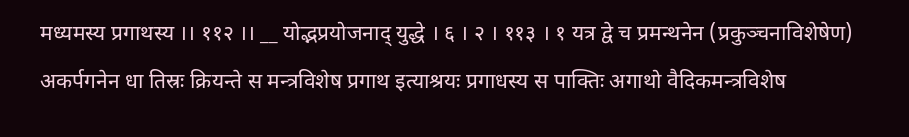मध्यमस्य प्रगाथस्य ।। ११२ ।। __ योद्भप्रयोजनाद् युद्धे । ६ । २ । ११३ । १ यत्र द्वे च प्रमन्थनेन (प्रकुञ्चनाविशेषेण) अकर्पगनेन धा तिस्रः क्रियन्ते स मन्त्रविशेष प्रगाथ इत्याश्रयः प्रगाधस्य स पाक्तिः अगाथो वैदिकमन्त्रविशेष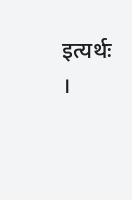इत्यर्थः ।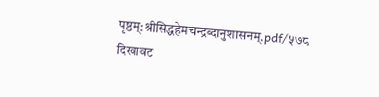पृष्ठम्:श्रीसिद्धहेमचन्द्रब्दानुशासनम्.pdf/५७८
दिखावट